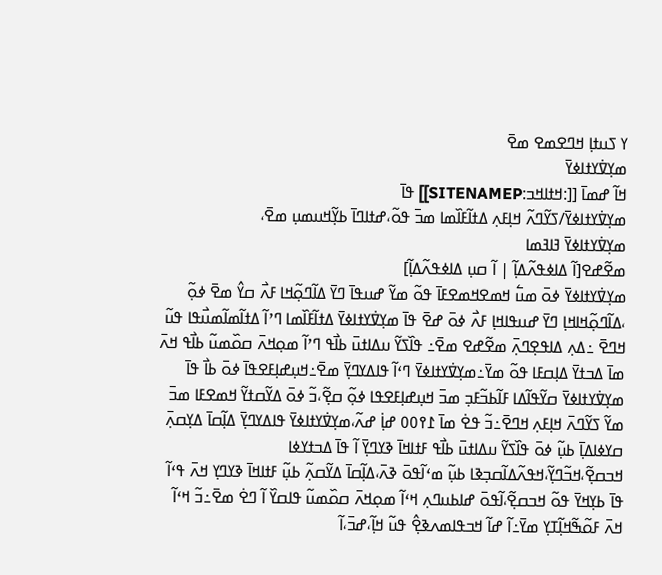ߌ ߖߎߙߊ߲ ߞߣߐߘߐ ߘߐ߫
ߘߌ߲ߜ߭ߌߙߊߦߌ߫
ߞߊ߬ ߝߘߊ߫ [[:ߞߙߊߞߏ:SITENAMEP]] ߟߊ߫
ߘߌ߲ߜ߭ߌߙߊߦߌ߫/ߖߌ߬ߣߍ߬ ߞߊ߲ߓߍ߲ ߡߙߊ߬ߓߊ߰ߘߊ ߘߏ߫ ߟߋ߬،ߝߙߊߣߊ߫ ߕߌ߲߬ߞߎߘߎ߲ ߘߐ߫،
ߘߌ߲ߜ߭ߌߙߊߦߌ߫ ߔߊߔߘߊ
ߘߐ߬ߝߐ[ߊ߬ ߡߊߦߟߍ߬ߡߊ߲߬ | ߊ߬ ߛߎ߲ ߡߊߦߟߍ߬ߡߊ߲߬]
ߘߌ߲ߜ߭ߌߙߊߦߌ߫ ߦߋ߫ ߘߎ߱ ߞߘߐߞߘߐߓߊ߫ ߟߋ߬ ߘߌ߬ ߝߎߟߊ߫ ߣߌ߫ ߡߊ߬ߣߋ߲߬ߞߊ ߓߍ߯ ߛߌ߮ ߘߐ߫ ߦߋ߲߬ ،ߡߊ߬ߣߋ߲߬ߞߊߞߊ߲ ߣߌ߫ ߝߎߟߊߞߊ߲ ߓߍ߯ ߦߋ߫ ߝߐ߫ ߟߊ߫ ߘߌ߲ߜ߭ߌߙߊߦߌ߫ ߡߙߊ߬ߓߊ߰ߘߊ ߣߴߊ߬ ߡߙߊ߬ߘߊ߬ߘߎ߯ߟߊ ߟߎ߬ ߞߣߐ߫ ߸ߡߍ߲ ߡߊߟߐ߲ߣߍ߲߫ ߘߐ߬ߝߐ ߘߐ߫߸ ߟߊ߰ߖߌ߬ ߎߡߊߙߎ߫ ߕߊ߯ߟ ߣߴߊ߬ ߘߋ߲ߞߍ߫ ߛߋ߰ߘߎ߬ ߕߊ߯ߟ ߞߍ߫ ߘߊ߫ ߡߏߙߌ߫ ߡߊ߲ߛߓߊ ߟߋ߬ ߘߌ߫߸ߘߌ߲ߜ߭ߌߙߊߦߌ߫ ߣߵߊ߬ ߟߊߡߌߣߌ߲߫ ߘߐ߫߸ߞߎ߲ߝߊ߲ߓߐߟߊ߫ ߦߋ߫ ߕߊ߯ ߟߊ߫ ߘߌ߲ߜ߭ߌߙߊߦߌ߫ ߛߌ߬ߟߊ߬ߡߊ ߓߊ߬ߕߏ߬ߓߏ߲ ߘߏ߫ ߞߎ߲ߝߊ߲ߓߐߟߊ ߦߋ߲߬ ߛߐ߲߬،ߏ߬ ߦߋ߫ ߡߌ߬ߛߙߌ߬ ߞߘߐߓߊ ߘߏ߫ ߘߌ߬ ߖߌ߬ߣߍ߫ ߞߊ߲ߓߍ߲ ߞߣߐ߫߸ߏ߬ ߟߐ߭ ߘߊ߫ ߁߉߀߀ ߝߊ߲߭ ߝߍ߬،ߘߌ߲ߜ߭ߌߙߊߦߌ߫ ߟߊߡߌߣߌ߲߫ ߡߊ߲߬ߛߊ߫ ߡߌ߲ߛߍ߲߫ ߛߌߦߊߡߊ߲߫ ߕߎ߲߬ ߦߋ߫ ߟߊ߰ߖߌ߬ ߎߡߊߙߎ߫ ߕߊ߯ߟ ߓߙߊߞߊ߫ ߢߌߣߌ߲߫ ߊ߬ ߟߊ߫ ߡߏߙߌߦߊ ߞߏߛߐ߲߬،ߞߏ߬ߣߌ߲߬،ߞߟߍ߬ߡߊ߬ߛߏ߲ߢߊ ߕߎ߲߬ ߘߵߊ߬ߟߋ߫ ߢߍ߫،ߡߊ߲߬ߛߊ߫ ߡߌ߬ߛߍ߲߬ ߕߎ߲߬ ߓߙߊߞߊ߫ ߢߌߣߌ߲ ߞߍ߫ ߟߵߊ߬ ߟߊ߫ ߕߌ߲ߞߌ߫ ߟߋ߬ ߞߏߛߐ߲߬،ߊ߬ߟߋ߫ ߝߊߕߎߣߍ߲ ߞߵߊ߬ ߘߋ߲ߞߍ߫ ߛߋ߰ߘߎ߬ ߟߊߛߌ߰ ߊ߬ ߣߐ߭ ߘߐ߫߸ߏ߬ ߞߵߊ߬ ߞߍ߫ ߓߋ߬ߒ߬ߞߊ߲߬ߠߌ߲ ߘߌ߫߸ߊ߬ ߝߊ߬ ߞߏߟߊߘߍߢߐ߲߮ ߟߎ߬ ߞߊ߲߬،ߝߏ߫،ߊ߬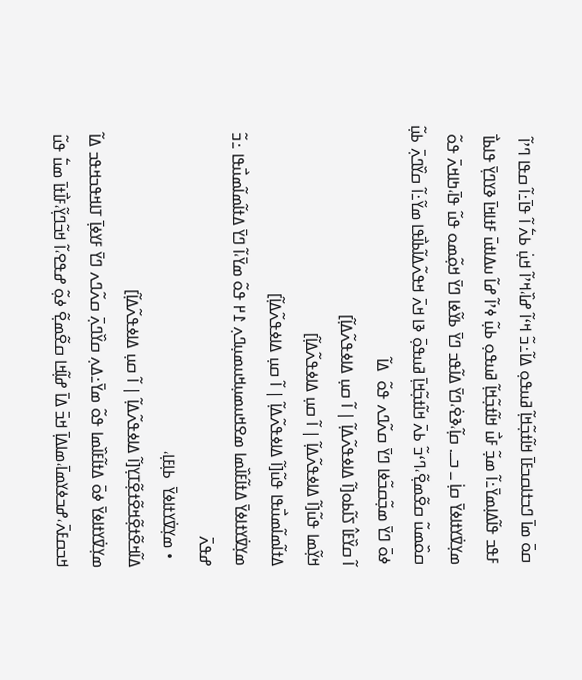ߛߋ߫ ߘߊ߫ ߣߏߙߊߛߏߓߊ߫ ߞߊ߬ߙߏ߲߬ߞߊ߲߬ ߥߎߟߋ߲ ߡߊ߬߸ߏ߬ ߞߵߊ߬ ߝߊ߰،ߞߴߊ߬ ߞߎ߲߭ ߕߍ߱ ߊ߬ ߟߊ߫߸ߊ߬ ߛߟߊ ߣߴߊ߬ ߓߟߏ ߟߊ߬ߡߊ߲ߘߌ߫߸ߊ߬ ߘߏ߲߬ ߓߎ߯ ߞߊ߬ߙߏ߲߬ߞߊ߲߬ ߥߎߟߋ߲ ߕߎ߲߬ ߦߴߊ߬ ߝߊ߬ ߎߡߊߙߎ߫ ߓߙߊߞߊ߫ ߢߌߣߌ߲߫ ߟߊߕߊ߯ ߘߌ߲ߜ߭ߌߙߊߦߌ߫ ߛߊ߲߭ ߺ ߏߺ. ߛߊ߲߬،ߢߐ߭،ߣߌ߫ ߡߊ߬ߟߏ ߣߌ߫ ߕߌ߬ߦߊ ߣߌ߫ ߞߋ߲߬ߘߋ ߟߎ߬ ߟߊ߫،ߤߊߞߍ߫ ߟߋ߬ ߛߋ߰ߘߎ߬ ߛߐ߬ߘߐ߲߬،ߣߵߏ߬ ߕߍ߫ ߞߊ߬ߙߏ߲߬ߞߊ߲߫ ߥߎߟߋ߲߫ ߢߊ ߞߍ߫ ߞߟߍ߬ߡߊ߬ߕߊ߯ߟߊ ߘߌ߬߸ߊ߬ ߛߌ߰ߣߍ߲߫ ߕߎ߲߬ ߦߋ߫ ߣߌ߫ ߘߏ߲߬ߛߏ߬ߦߊ ߣߌ߫ ߛߍ߬ߣߍ ߟߋ߬  ߡߊ߬
ߊ߬ ߛߌ߰ߓߊ߮ ߖߊ߬ߕߋ[ߊ߬ ߡߊߦߟߍ߬ߡߊ߲߬ | ߊ߬ ߛߎ߲ ߡߊߦߟߍ߬ߡߊ߲߬]
ߞߌ߲߬ߘߊ ߟߎ߬[ߊ߬ ߡߊߦߟߍ߬ߡߊ߲߬ | ߊ߬ ߛߎ߲ ߡߊߦߟߍ߬ߡߊ߲߬]
ߡߙߊ߬ߘߊ߬ߘߎ߯ߟߊ ߟߎ߬[ߊ߬ ߡߊߦߟߍ߬ߡߊ߲߬ | ߊ߬ ߛߎ߲ ߡߊߦߟߍ߬ߡߊ߲߬]
ߘߌ߲ߜ߭ߌߙߊߦߌ߫ ߡߙߊ߬ߓߊ߰ߘߊ ߘߐߞߎߘߎ߲ߞߎߘߎ߲ߣߍ߲ ߁߂ ߟߋ߬ ߘߌ߫،ߊ߬ ߣߌ߫ ߡߙߊ߬ߘߊ߬ߘߎ߯ߟߊ ߸ߏ߬ ߝߟߍ߫
  • ߘߌ߲ߜ߭ߌߙߊߦߌ߫  ߕߊ߲ߓߊ߲،
ߡߊ߬ߞߐ߬ߙߐ߲߬ߞߐ߬ߙߐ߲߬ߠߌ߲[ߊ߬ ߡߊߦߟߍ߬ߡߊ߲߬ | ߊ߬ ߛߎ߲ ߡߊߦߟߍ߬ߡߊ߲߬]
ߘߌ߲ߜ߭ߌߙߊߦߌ߫ ߦߋ߫ ߡߙߊ߬ߓߊ߰ߘߊ ߟߋ߬ ߘߌ߫߸ߡߍ߲ ߛߌ߰ߣߍ߲߫ ߛߍ߬ߣߍ ߣߌ߫ ߓߌߦߊ߲߫ ߠߊߞߟߏߞߟߏ ߡߊ߬ ߞߏߛߓߍ߫،ߝߏߦߌߘߊ߫،ߘߊߡߊ߲߫ ߞߏ߫ ߡߊ߫ ߝߊ߲߬ߞߊ ߛߐ߬ߘߐ߲߬ ߦߋ߲߬ ߝߟߐ،ߊ߬ ߞߏ߬ߣߌ߲߬،ߓߊ߯ߙߊ߫ ߘߎ߱ ߟߎ߬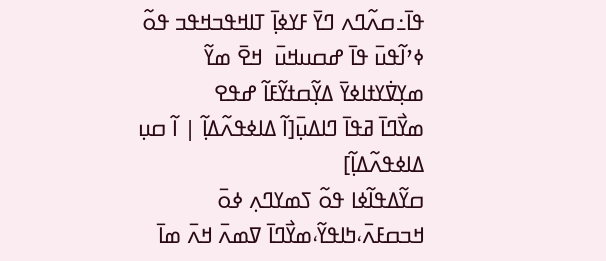ߟߊ߫߸ߛߍ߬ߣߍ ߣߌ߫ ߓߌߦߊ߲߫ ߠߊߞߟߏߞߟߏ ߟߋ߬ ߦߴߊ߬ߟߎ߫ ߟߊ߫ ߝߛߎߞߎ߫  ߞߐ߫ ߘߌ߬
ߘߌ߲ߜ߭ߌߙߊߦߌ߫ ߡߌ߲߬ߛߙߌ߬ߓߊ߬ ߝߟߐ
ߘߌ߯ߣߊ߫ ߥߟߊ߫ ߣߊߡߎ߲߫[ߊ߬ ߡߊߦߟߍ߬ߡߊ߲߬ | ߊ߬ ߛߎ߲ ߡߊߦߟߍ߬ߡߊ߲߬]
ߛߌ߬ߡߟߊ߬ߦߊ ߟߋ߬ ߖߘߌߣߍ߲ ߦߋ߫ ߞߏߛߓߍ߫،ߤߊߟߌ߬،ߘߌ߯ߣߊ߫ ߜߘߍ߫ ߞߍ߫ ߘߊ߫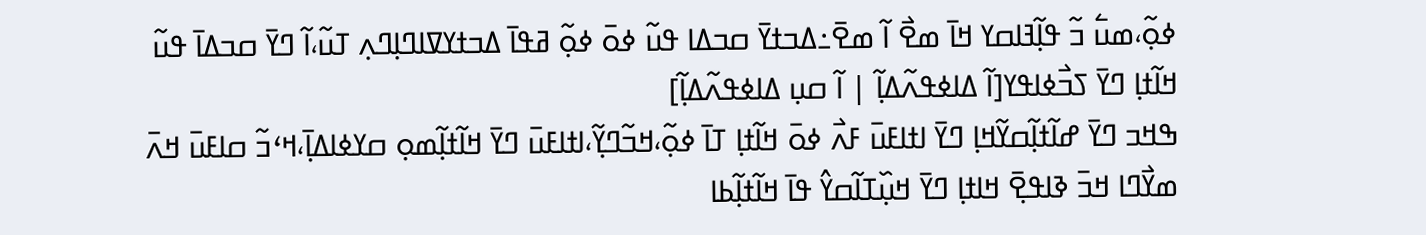ߦߋ߲߬،ߘߎ߱ ߏ߬ ߟߊ߲߬ߔߊߛߌ ߞߊ߫ ߘߐ߯ ߊ߬ ߘߐ߫߸ߡߏߙߌ߫ ߛߏߡߊ ߟߎ߬ ߦߋ߫ ߦߋ߲߬ ߥߟߊ߫ ߡߏߙߌߜߊߣߊ߲ߣߍ߲ ߠߎ߬،ߊ߬ ߣߌ߫ ߛߏߡߊ߫ ߟߎ߬
ߞߊ߬ߙߊ߲ ߣߌ߫ ߖߏ߯ߦߊߟߌ[ߊ߬ ߡߊߦߟߍ߬ߡߊ߲߬ | ߊ߬ ߛߎ߲ ߡߊߦߟߍ߬ߡߊ߲߬]
ߒߞߏ ߣߌ߫ ߝߊ߬ߙߊ߲߬ߛߌ߬ߞߊ߲ ߣߌ߫ ߊߙߊߓߎ߫ ߓߍ߯ ߦߋ߫ ߞߊ߬ߙߊ߲ ߠߊ߫ ߦߋ߲߬،ߞߏ߬ߣߌ߲߬،ߊߙߊߓߎ߫ ߣߌ߫ ߞߊ߬ߙߊ߲߬ߘߋ߲ ߛߌߦߊߡߊ߲߫،ߞߵߏ߬ ߛߊߓߎ߫ ߞߍ߫ ߘߌ߯ߣߊ ߞߏ߫ ߢߊߟߐ߲߫ ߞߊߙߊ߲ ߣߌ߫ ߞߎ߲߰ߠߊ߬ߛߌ߮ ߟߊ߫ ߞߊ߬ߙߊ߲߬ߕߊ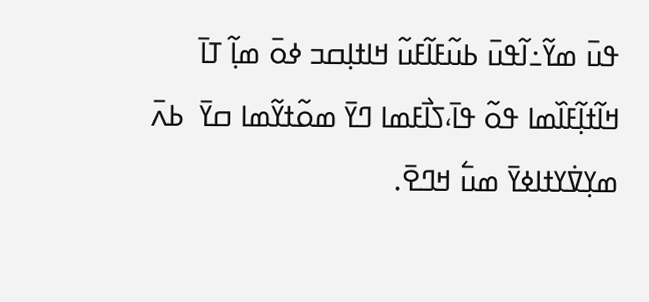ߟߎ߫ ߘߌ߬߸ߊ߬ߟߎ߫ ߕߎ߬ߓߊ߬ߓߎ߬ ߞߊߙߊ߲ߛߏ ߦߋ߫ ߘߊ߲߬ ߠߊ߫ ߞߊ߬ߙߊ߲߬ߓߊ߰ߘߊ ߟߋ߬ ߟߊ߫،ߖߊ߯ߓߘߊ ߣߌ߫ ߘߋ߬ߙߌ߬ߘߊ ߛߌ߫  ߕߍ߫ ߘߌ߲ߜ߭ߌߙߊߦߌ߫ ߘߎ߱ ߞߣߐ߫.